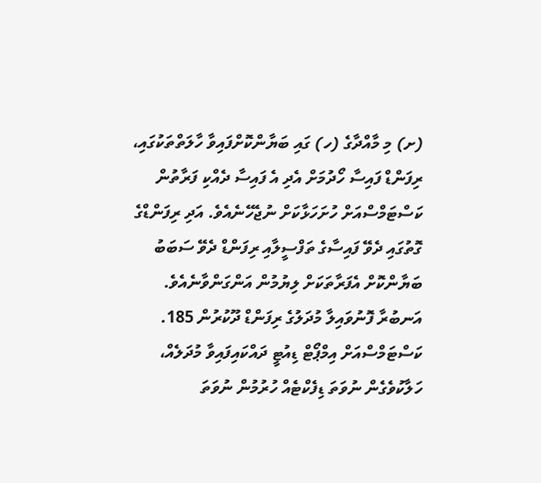(ށ) މި މާއްދާގެ (ހ) ގައި ބަޔާންކޮށްފައިވާ ހާލަތްތަކުގައި، ރިފަންޑް ފައިސާ ހޯދުމަށް އެދި އެ ފައިސާ ދެއްކި ފަރާތުން ކަސްޓަމްސްއަށް ހުށަހަޅާކަށް ނުޖެހޭނެއެވެ. އަދި ރިފަންޑްގެ ގޮތުގައި ދެވޭ ފައިސާގެ ތަފްސީލާއި ރިފަންޑް ދެވޭ ސަބަބު  ބަޔާންކޮށް އެފަރާތަކަށް ލިޔުމުން އަންގަންވާނެއެވެ.
އަނބުރާ ފޮނުވައިލާ މުދަލުގެ ރިފަންޑް ދޫކުރުން 185.
ކަސްޓަމްސްއަށް އިމްޕޯޓް ޑިއުޓީ ދައްކައިފައިވާ މުދަލެއް، ހަލާކުވެގެން ނުވަތަ ޑިފެކްޓެއް ހުރުމުން ނުވަތަ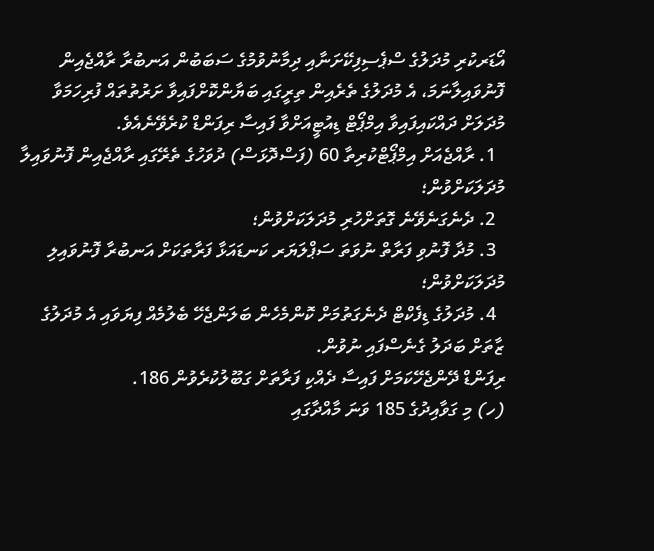އޯޑަރކުރި މުދަލުގެ ސްޕެސިފިކޭށަނާއި ދިމާނުވުމުގެ ސަބަބުން އަނބުރާ ރާއްޖެއިން ފޮނުވައިލާނަމަ، އެ މުދަލުގެ ތެރެއިން ތިރީގައި ބަޔާންކޮށްފައިވާ ށަރުތުތައް ފުރިހަމަވާ މުދަލަށް ދައްކައިފައިވާ އިމްޕޯޓް ޑިއުޓީއަށްވާ ފައިސާ ރިފަންޑް ކުރެވޭނެއެވެ.
  1. ރާއްޖެއަށް އިމްޕޯޓްކުރިތާ 60 (ފަސްދޮޅަސް) ދުވަހުގެ ތެރޭގައި ރާއްޖެއިން ފޮނުވައިލާ މުދަލަކަށްވުން؛
  2. ދެނެގަނެވޭނެ ގޮތަށްހުރި މުދަލަކަށްވުން؛
  3. މުދާ ފޮނުވި ފަރާތް ނުވަތަ ސަޕްލަޔަރ ކަނޑައަޅާ ފަރާތަކަށް އަނބުރާ ފޮނުވައިލި މުދަލަކަށްވުން؛
  4. މުދަލުގެ ޑިފެކްޓް ދެނެގަތުމަށް ކޮންމެހެން ބަލަންޖެހޭ ބެލުމެއް ފިޔަވައި އެ މުދަލުގެ ޒާތަށް ބަދަލު ގެނެސްފައި ނުވުން.
ރިފަންޑް ދޭންޖެހޭކަމަށް ފައިސާ ދެއްކި ފަރާތަށް ގަބޫލުކުރެވުން 186.
(ހ) މި ގަވާއިދުގެ 185 ވަނަ މާއްދާގައި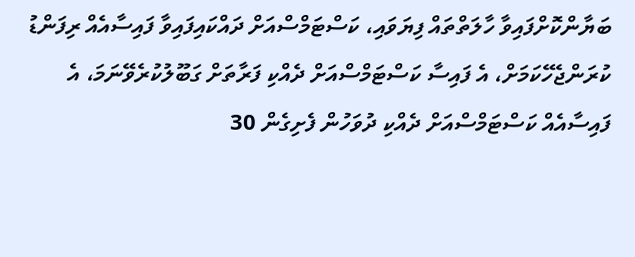ބަޔާންކޮށްފައިވާ ހާލަތްތައް ފިޔަވައި، ކަސްޓަމްސްއަށް ދައްކައިފައިވާ ފައިސާއެއް ރިފަންޑު ކުރަންޖެހޭކަމަށް، އެ ފައިސާ ކަސްޓަމްސްއަށް ދެއްކި ފަރާތަށް ގަބޫލުކުރެވޭނަމަ، އެ ފައިސާއެއް ކަސްޓަމްސްއަށް ދެއްކި ދުވަހުން ފެށިގެން 30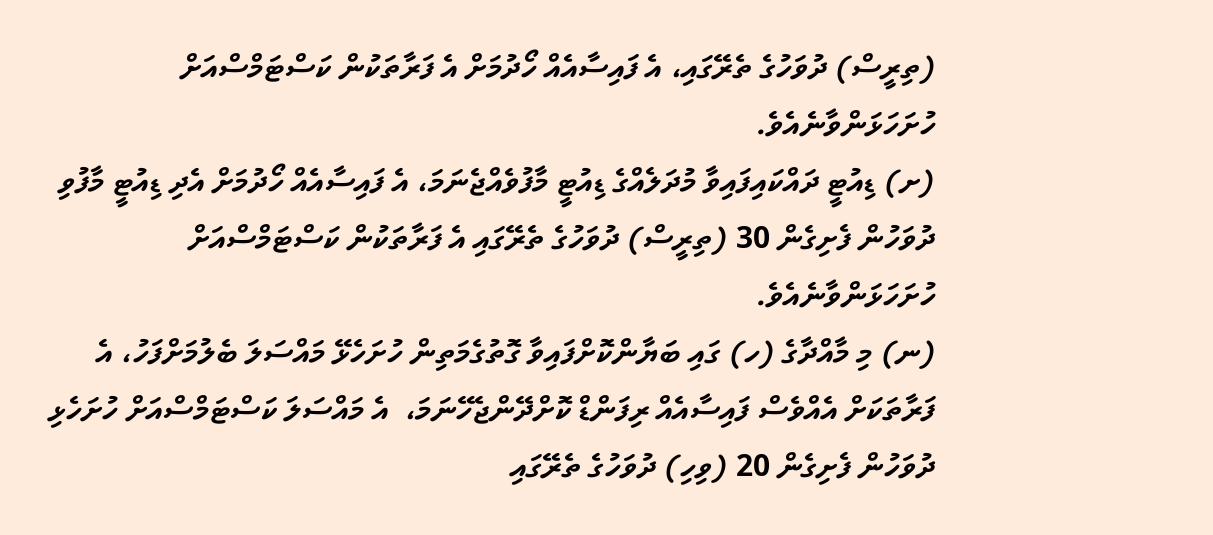(ތިރީސް) ދުވަހުގެ ތެރޭގައި، އެ ފައިސާއެއް ހޯދުމަށް އެ ފަރާތަކުން ކަސްޓަމްސްއަށް ހުށަހަޅަންވާނެއެވެ.
(ށ) ޑިއުޓީ ދައްކައިފައިވާ މުދަލެއްގެ ޑިއުޓީ މާފުވެއްޖެނަމަ، އެ ފައިސާއެއް ހޯދުމަށް އެދި ޑިއުޓީ މާފުވި ދުވަހުން ފެށިގެން 30 (ތިރީސް) ދުވަހުގެ ތެރޭގައި އެ ފަރާތަކުން ކަސްޓަމްސްއަށް ހުށަހަޅަންވާނެއެވެ.
(ނ) މި މާއްދާގެ (ހ) ގައި ބަޔާންކޮށްފައިވާ ގޮތުގެމަތިން ހުށަހެޅޭ މައްސަލަ ބެލުމަށްފަހު، އެ ފަރާތަކަށް އެއްވެސް ފައިސާއެއް ރިފަންޑް ކޮށްދޭންޖެހޭނަމަ،  އެ މައްސަލަ ކަސްޓަމްސްއަށް ހުށަހެޅި ދުވަހުން ފެށިގެން 20 (ވިހި) ދުވަހުގެ ތެރޭގައި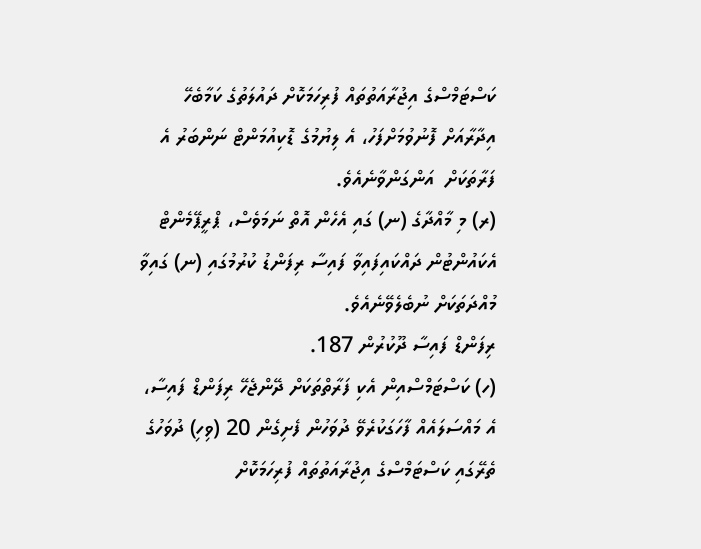ކަސްޓަމްސްގެ އިޖުރާއަތުތައް ފުރިހަމަކޮށް ދައުލަތުގެ ކަމާބެހޭ އިދާރާއަށް ފޮނުވުމަށްފަހު، އެ ލިޔުމުގެ ޑޮކިއުމަންޓް ނަންބަރު އެ ފަރާތަކަށް  އަންގަންވާނެއެވެ.
(ރ) މި މާއްދާގެ (ނ) ގައި އެހެން އޮތް ނަމަވެސް، ޕްރީޕޭމެންޓް އެކައުންޓުން ދައްކައިފައިވާ ފައިސާ ރިފަންޑު ކުރުމުގައި (ނ) ގައިވާ މުއްދަތަކަށް ނުބެލެވޭނެއެވެ.
ރިފަންޑް ފައިސާ ދޫކުރުން 187.
(ހ) ކަސްޓަމްސްއިން އެކި ފަރާތްތަކަށް ދޭންޖެހޭ ރިފަންޑް ފައިސާ، އެ މައްސަލައެއް ފާހަގަކުރެވޭ ދުވަހުން ފެށިގެން 20 (ވިހި) ދުވަހުގެ ތެރޭގައި ކަސްޓަމްސްގެ އިޖުރާއަތުތައް ފުރިހަމަކޮށް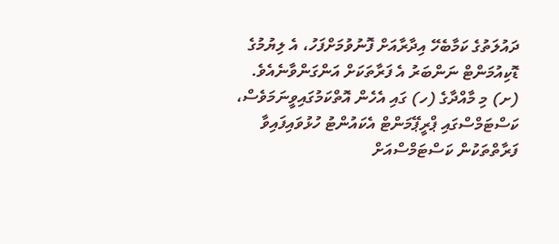ދައުލަތުގެ ކަމާބެހޭ އިދާރާއަށް ފޮނުވުމަށްފަހު، އެ ލިޔުމުގެ ޑޮކިއުމަންޓް ނަންބަރު އެ ފަރާތަކަށް އަންގަންވާނެއެވެ.
(ށ) މި މާއްދާގެ (ހ) ގައި އެހެން އޮތްކަމުގައިވީނަމަވެސް، ކަސްޓަމްސްގައި ޕްރީޕޭމަންޓް އެކައުންޓު ހުޅުވައިފައިވާ ފަރާތްތަކުން ކަސްޓަމްސްއަށް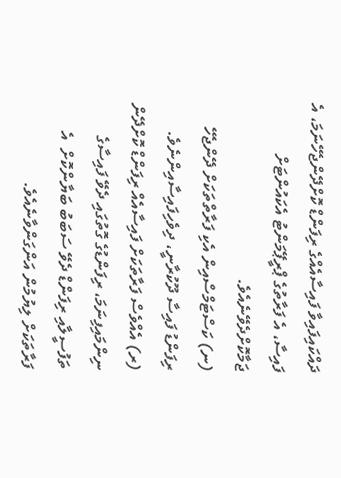ދައްކައިފައިވާ ފައިސާއެއްގެ ރިފަންޑް ކޮށްދޭންޖެހޭނަމަ، އެ ފައިސާ، އެ ފަރާތުގެ ޕްރީޕޭމަންޓު އެކައުންޓަށް ޖަމާކޮށްދެވޭނެއެވެ.
(ނ) ކަސްޓަމްސްއިން އެކި ފަރާތްތަކަށް ދޭންޖެހޭ ރިފަންޑު ފައިސާ ދޫކުރާނީ، ދިވެހިފައިސާއިންނެވެ.
(ރ) އެއްވެސް ފަރާތަކަށް ފައިސާއެއް ރިފަންޑް ކޮށްދޭން ނިންމައިފިނަމަ، ރިފަންޑުގެ ގޮތުގައި ދެވޭ ފައިސާގެ ތަފުސީލާއި ރިފަންޑް ދެވޭ ސަބަބު ބަޔާންކޮށް  އެ ފަރާތަކަށް ލިޔުމުން އަންގަންވާނެއެވެ.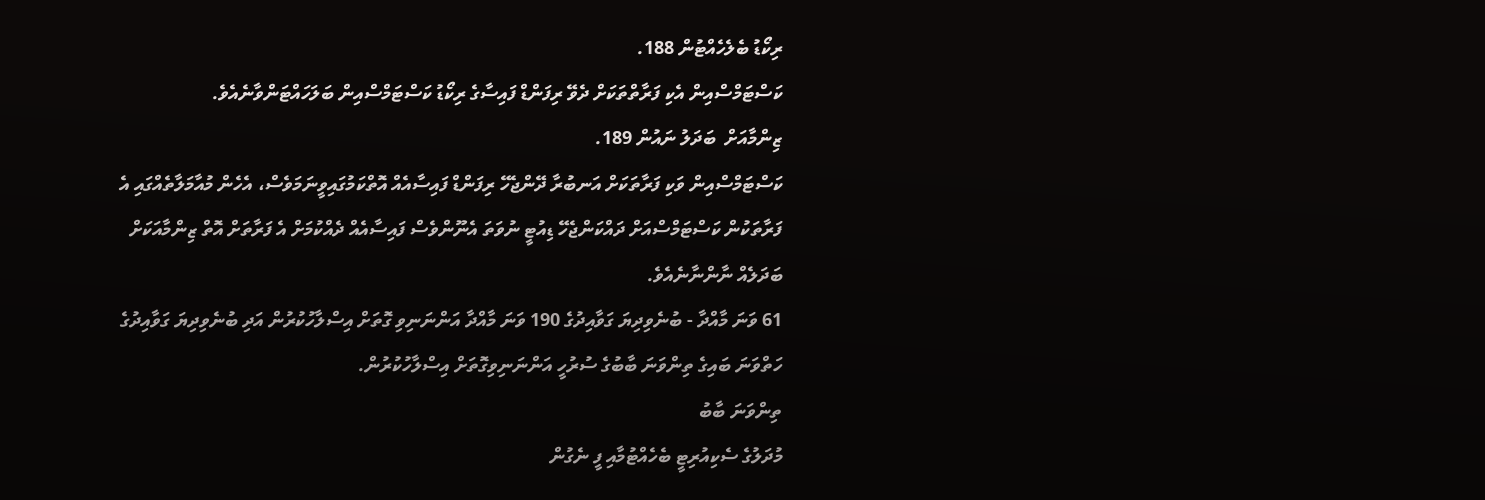ރިކޯޑު ބެލެހެއްޓުން 188.
ކަސްޓަމްސްއިން އެކި ފަރާތްތަކަށް ދެވޭ ރިފަންޑް ފައިސާގެ ރިކޯޑު ކަސްޓަމްސްއިން ބަލަހައްޓަންވާނެއެވެ.
ޒިންމާއަށް  ބަދަލު ނައުން 189.
ކަސްޓަމްސްއިން ވަކި ފަރާތަކަށް އަނބުރާ ދޭންޖެހޭ ރިފަންޑް ފައިސާއެއް އޮތްކަމުގައިވީނަމަވެސް، އެހެން މުއާމަލާތެއްގައި އެ ފަރާތަކުން ކަސްޓަމްސްއަށް ދައްކަންޖެހޭ ޑިއުޓީ ނުވަތަ އެނޫންވެސް ފައިސާއެއް ދެއްކުމަށް އެ ފަރާތަށް އޮތް ޒިންމާއަކަށް ބަދަލެއް ނާންނާނެއެވެ.
61 ވަނަ މާއްދާ - ބުނެވިދިޔަ ގަވާއިދުގެ 190 ވަނަ މާއްދާ އަންނަނިވި ގޮތަށް އިސްލާހުކުރުން އަދި ބުނެވިދިޔަ ގަވާއިދުގެ ހަތްވަނަ ބައިގެ ތިންވަނަ ބާބުގެ ސުރުހީ އަންނަނިވިގޮތަށް އިސްލާހުކުރުން.
ތިންވަނަ ބާބު
މުދަލުގެ ސެކިއުރިޓީ ބެހެއްޓުމާއި ފީ ނެގުން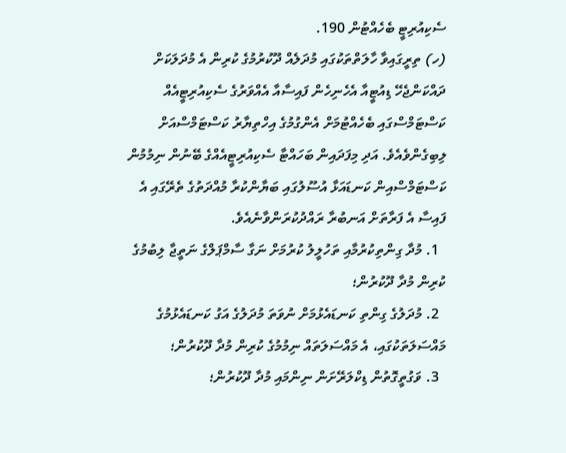ސެކިއުރިޓީ ބެހެއްޓުން 190.
(ހ) ތިރީގައިވާ ހާލަތްތަކުގައި މުދަލެއް ދޫކުރުމުގެ ކުރިން އެ މުދަލަކަށް ދައްކަންޖެހޭ ޑިއުޓީއާ އެހެނިހެން ފައިސާއާ އެއްވަރުގެ ސެކިއުރިޓީއެއް ކަސްޓަމްސްގައި ބެހެއްޓުމަށް އެންގުމުގެ އިހްތިޔާރު ކަސްޓަމްސްއަށް ލިބިގެންވެއެވެ. އަދި މިފަދައިން ބަހައްޓާ ސެކިއުރިޓީއެއްގެ ބޭނުން ނިމުމުން ކަސްޓަމްސްއިން ކަނޑައަޅާ އުސޫލުގައި ބަޔާންކުރާ މުއްދަތުގެ ތެރޭގައި އެ ފައިސާ އެ ފަރާތަށް އަނބުރާ ރައްދުކުރަންވާނެއެވެ.
  1. މުދާ ގިންތިކުރުމާއި ތަހުލީލު ކުރުމަށް ނަގާ ސާމްޕަލްގެ ނަތީޖާ ލިބުމުގެ ކުރިން މުދާ ދޫކުރުން؛
  2. މުދަލުގެ ގިންތި ކަނޑައެޅުމަށް ނުވަތަ މުދަލުގެ އަގު ކަނޑައެޅުމުގެ މައްސަލަތަކުގައި، އެ މައްސަލަތައް ނިމުމުގެ ކުރިން މުދާ ދޫކުރުން؛
  3. ވަގުތީގޮތުން ޑިކްލަރޭށަން ނިންމައި މުދާ ދޫކުރުން؛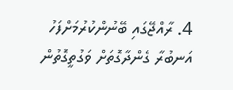4. ރާއްޖޭގައި ބޭނުންކުރުމަށްފަހު އަނބުރާ ގެންދާގޮތަށް ވަގުތީގޮތުން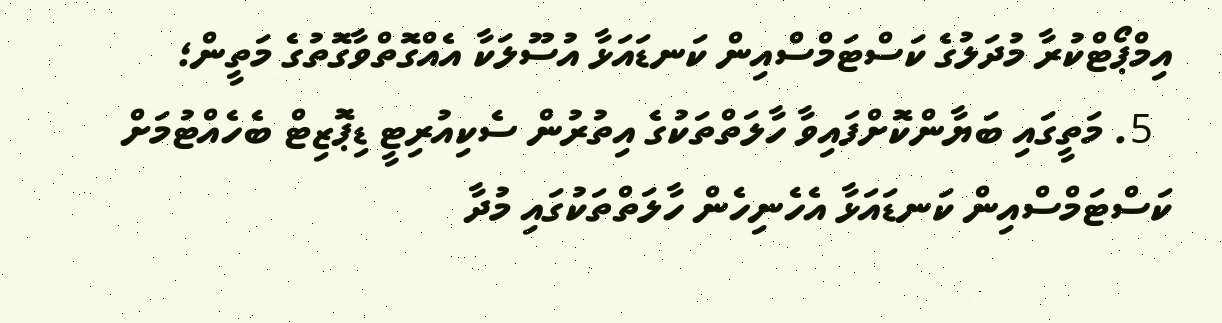އިމްޕޯޓްކުރާ މުދަލުގެ ކަސްޓަމްސްއިން ކަނޑައަޅާ އުސޫލަކާ އެއްގޮތްވާގޮތުގެ މަތީން؛
  5. މަތީގައި ބަޔާންކޮށްފައިވާ ހާލަތްތަކުގެ އިތުރުން ސެކިއުރިޓީ ޑިޕޮޒިޓް ބެހެއްޓުމަށް ކަސްޓަމްސްއިން ކަނޑައަޅާ އެހެނިހެން ހާލަތްތަކުގައި މުދާ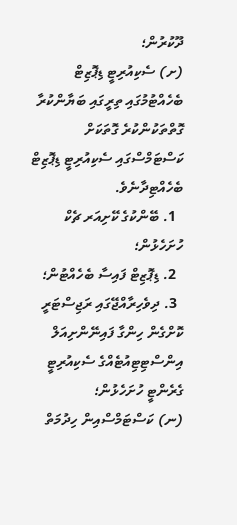ދޫކުރުން؛
(ށ) ސެކިއުރިޓީ ޑިޕޮޒިޓް ބެހެއްޓުމުގައި ތިރީގައި ބަޔާންކުރާ ގޮތްތަކުންކުރެ ގޮތަކަށް ކަސްޓަމްސްގައި ސެކިއުރިޓީ ޑިޕޮޒިޓް ބެހެއްޓިދާނެވެ.
  1. ބޭންކުގެ ކޭށިއަރ ޗެކް ހުށަހެޅުން؛
  2. ޑިޕޮޒިޓް ފައިސާ ބެހެއްޓުން؛
  3. ދިވެހިރާއްޖޭގައި ރަޖިސްޓަރީ ކޮށްގެން ހިންގާ ފައިނޭންށިއަލް އިންސްޓިޓިއުޓެއްގެ ސެކިއުރިޓީ ގެރެންޓީ ހުށަހެޅުން؛
(ނ) ކަސްޓަމްސްއިން ހިދުމަތް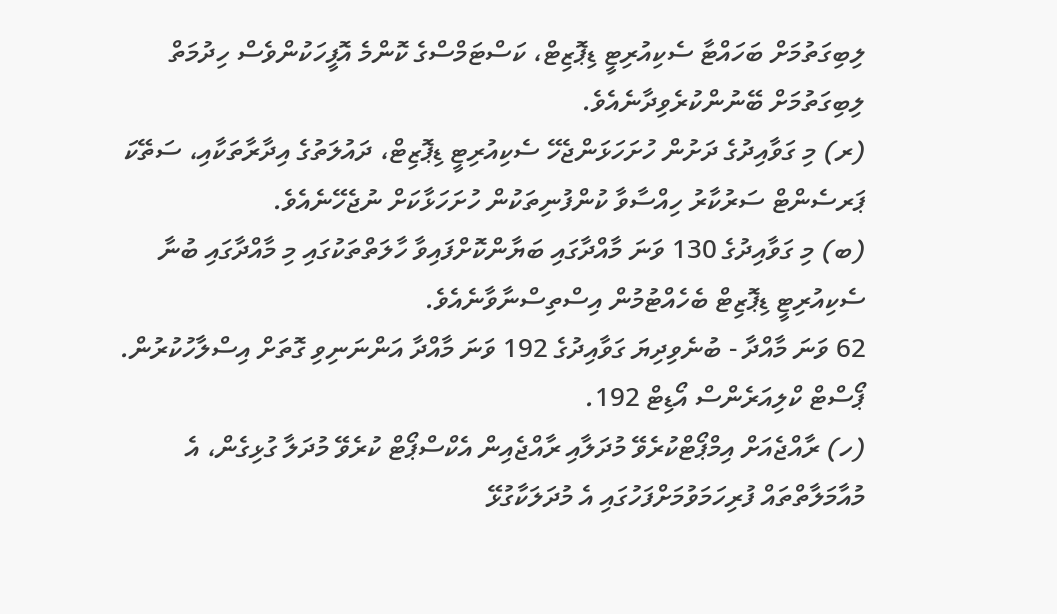ލިބިގަތުމަށް ބަހައްޓާ ސެކިއުރިޓީ ޑިޕޮޒިޓް، ކަސްޓަމްސްގެ ކޮންމެ އޮފީހަކުންވެސް ހިދުމަތް ލިބިގަތުމަށް ބޭނުންކުރެވިދާނެއެވެ.
(ރ) މި ގަވާއިދުގެ ދަށުން ހުށަހަޅަންޖެހޭ ސެކިއުރިޓީ ޑިޕޮޒިޓް، ދައުލަތުގެ އިދާރާތަކާއި، ސަތޭކަ ޕަރސެންޓް ސަރުކާރު ހިއްސާވާ ކުންފުނިތަކުން ހުށަހަޅާކަށް ނުޖެހޭނެއެވެ.
(ބ) މި ގަވާއިދުގެ 130 ވަނަ މާއްދާގައި ބަޔާންކޮށްފައިވާ ހާލަތްތަކުގައި މި މާއްދާގައި ބުނާ ސެކިއުރިޓީ ޑިޕޮޒިޓް ބެހެއްޓުމުން އިސްތިސްނާވާނެއެވެ.
62 ވަނަ މާއްދާ - ބުނެވިދިޔަ ގަވާއިދުގެ 192 ވަނަ މާއްދާ އަންނަނިވި ގޮތަށް އިސްލާހުކުރުން.
ޕޯސްޓް ކްލިއަރެންސް އޯޑިޓް 192.
(ހ) ރާއްޖެއަށް އިމްޕޯޓްކުރެވޭ މުދަލާއި ރާއްޖެއިން އެކްސްޕޯޓް ކުރެވޭ މުދަލާ ގުޅިގެން، އެ މުއާމަލާތްތައް ފުރިހަމަވުމަށްފަހުގައި އެ މުދަލަކާގުޅޭ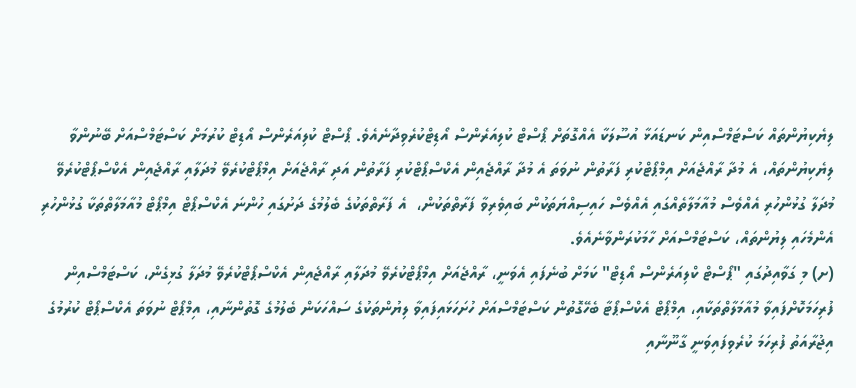ލިޔެކިޔުންތައް ކަސްޓަމްސްއިން ކަނޑައަޅާ އުސޫލަކާ އެއްގޮތަށް ޕޯސްޓް ކުލިއަރެންސް އޯޑިޓްކުރެވިދާނެއެވެ. ޕޯސްޓް ކުލިއަރެންސް އޯޑިޓް ކުރުމަށް ކަސްޓަމްސްއަށް ބޭނުންވާ ލިޔެކިޔުންތައް، އެ މުދާ ރާއްޖެއަށް އިމްޕޯޓްކުރި ފަރާތުން ނުވަތަ އެ މުދާ ރާއްޖެއިން އެކްސްޕޯޓްކުރި ފަރާތުން އަދި ރާއްޖެއަށް އިމްޕޯޓްކުރެވޭ މުދަލާއި ރާއްޖެއިން އެކްސްޕޯޓްކުރެވޭ މުދަލާ ގުޅުންހުރި އެއްވެސް މުއާމަލާތެއްގައި އެއްވެސް ހައިސިއްޔަތަކުން ބައިވެރިވާ ފަރާތްތަކުން،  އެ ފަރާތްތަކުގެ ބެލުމުގެ ދަށުގައި ހުންނަ އެކްސްޕޯޓް އިމްޕޯޓް މުއާމަލާތްތަކާ ގުޅުންހުރި އެންމެހައި ލިޔުންތައް، ކަސްޓަމްސްއަށް ހާމަކުރަންވާނެއެވެ.
(ށ) މި ގަވާއިދުގައި "ޕޯސްޓް ކްލިއަރެންސް އޯޑިޓް" ކަމަށް ބުނެފައި އެވަނީ، ރާއްޖެއަށް އިމްޕޯޓްކުރެވޭ މުދަލާއި ރާއްޖެއިން އެކްސްޕޯޓްކުރެވޭ މުދަލާ ގުޅިގެން، ކަސްޓަމްސްއިން ފުރިހަމަކޮށްފައިވާ މުއާމަލާތްތަކާއި، އިމްޕޯޓް އެކްސްޕޯޓާ ބެހޭގޮތުން ކަސްޓަމްސްއަށް ހުށަހަޅައިފައިވާ ލިޔުންތަކުގެ ސައްހަކަން ބެލުމުގެ ގޮތުންނާއި، އިމްޕޯޓް ނުވަތަ އެކްސްޕޯޓް ކުރުމުގެ އިޖުރާއަތު ފުރިހަމަ ކުރެވިފައިވަނީ ގާނޫނާއި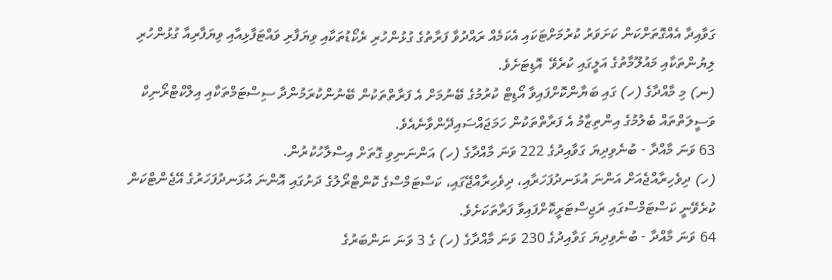ގަވާއިދާ އެއްގޮތަށްކަން ކަށަވަރު ކުރުމަށްޓަކައި އެކަމެއް ރައްދުވާ ފަރާތުގެ ގުޅުންހުރި ރެކޯޑުތަކާއި ވިޔަފާރި ވައްޓަފާޅިއާއި ވިޔަފާރިއާ ގުޅުންހުރި ލިޔުންތަކާއި މައުލޫމާތުގެ އަލީގައި ކުރެވޭ  އޮޑިޓަށެވެ.
(ނ) މި މާއްދާގެ (ހ) ގައި ބަޔާންކޮށްފައިވާ އޯޑިޓް ކުރުމުގެ ބޭނުމަށް އެ ފަރާތްތަކުން ބޭނުންކުރަމުންދާ ސިސްޓަމްތަކާއި އިލްކްޓްރޯނިކް ވަސީލަތްތައް ބެލުމުގެ އިންތިޒާމު އެ ފަރާތްތަކުން ހަމަޖައްސައިދޭންވާނެއެވެ.
63 ވަނަ މާއްދާ - ބުނެވިދިޔަ ގަވާއިދުގެ 222 ވަނަ މާއްދާގެ (ހ) އަންނަނިވި ގޮތަށް އިސްލާހުކުރުން.
(ހ) ދިވެހިރާއްޖެއަށް އަންނަ އުޅަނދުފަހަރާއި، ދިވެހިރާއްޖޭގައި، ކަސްޓަމްސްގެ ކޮންޓްރޯލުގެ ދަށުގައި އޮންނަ އުޅަނދުފަހަރުގެ އޭޖެންޓްކަން ކުރެވޭނީ ކަސްޓަމްސްގައި ރަޖިސްޓަރީކޮށްފައިވާ ފަރާތަކަށެވެ.
64 ވަނަ މާއްދާ - ބުނެވިދިޔަ ގަވާއިދުގެ 230 ވަނަ މާއްދާގެ (ހ) ގެ 3 ވަނަ ނަންބަރުގެ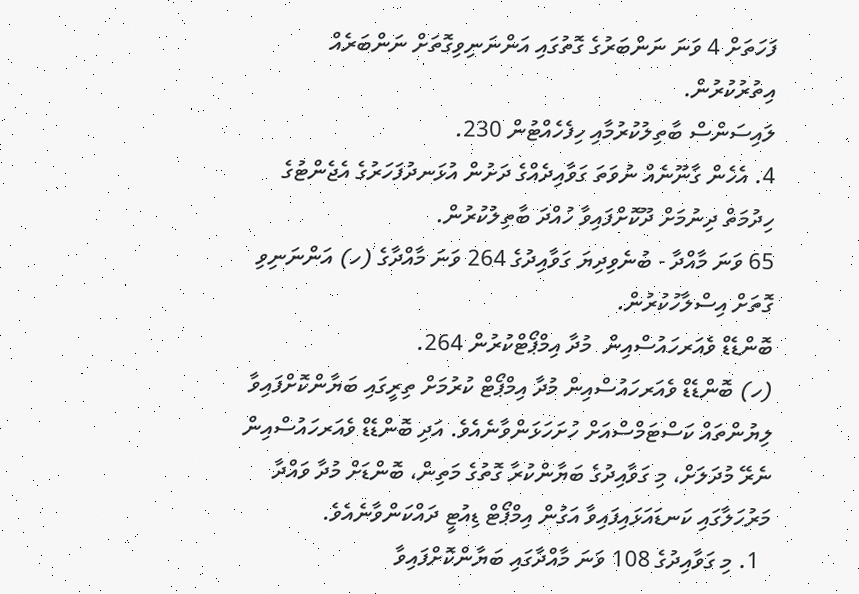ފަހަތަށް 4 ވަނަ ނަންބަރުގެ ގޮތުގައި އަންނަނިވިގޮތަށް ނަންބަރެއް އިތުރުކުރުން.
ލައިސަންސް ބާތިލުކުރުމާއި ހިފެހެއްޓުން 230.
4. އެހެން ގާނޫނެއް ނުވަތަ ގަވާއިދެއްގެ ދަށުން އުޅަނދުފަހަރުގެ އެޖެންޓުގެ ހިދުމަތް ދިނުމަށް ދޫކޮށްފައިވާ ހުއްދަ ބާތިލުކުރުން.
65 ވަނަ މާއްދާ - ބުނެވިދިޔަ ގަވާއިދުގެ 264 ވަނަ މާއްދާގެ (ހ) އަންނަނިވި ގޮތަށް އިސްލާހުކުރުން.
ބޮންޑެޑް ވެއަރހައުސްއިން  މުދާ އިމްޕޯޓްކުރުން 264.
(ހ) ބޮންޑެޑް ވެއަރހައުސްއިން މުދާ އިމްޕޯޓް ކުރުމަށް ތިރީގައި ބަޔާންކޮށްފައިވާ ލިޔުންތައް ކަސްޓަމްސްއަށް ހުށަހަޅަންވާނެއެވެ. އަދި ބޮންޑެޑް ވެއަރހައުސްއިން ނެރޭ މުދަލަށް، މި ގަވާއިދުގެ ބަޔާންކުރާ ގޮތުގެ މަތިން، ބޮންޑަށް މުދާ ވައްދާ މަރުހަލާގައި ކަނޑައަޅައިފައިވާ އަގުން އިމްޕޯޓް ޑިއުޓީ ދައްކަންވާނެއެވެ.
  1. މި ގަވާއިދުގެ 108 ވަނަ މާއްދާގައި ބަޔާންކޮށްފައިވާ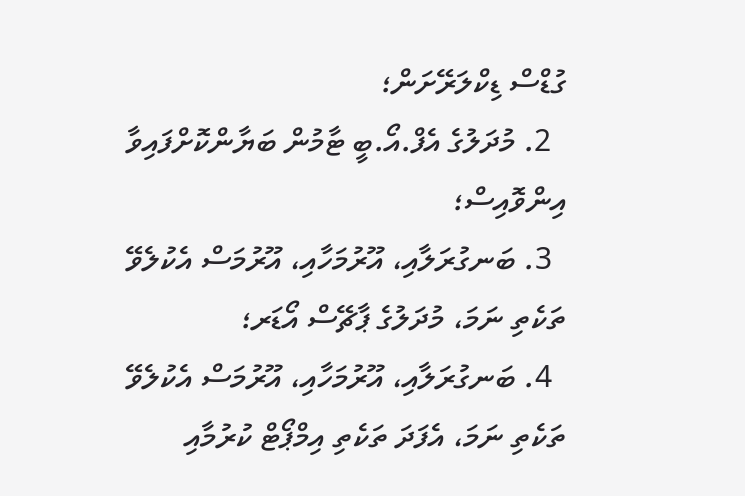ގުޑްސް ޑިކްލަރޭށަން؛
  2. މުދަލުގެ އެފް.އޯ.ބީ ޓާމުން ބަޔާންކޮށްފައިވާ އިންވޮއިސް؛
  3. ބަނގުރަލާއި، އޫރުމަހާއި، އޫރުމަސް އެކުލެވޭ ތަކެތި ނަމަ، މުދަލުގެ ޕާޗޭސް އޯޑަރ؛
  4. ބަނގުރަލާއި، އޫރުމަހާއި، އޫރުމަސް އެކުލެވޭ ތަކެތި ނަމަ، އެފަދަ ތަކެތި އިމްޕޯޓް ކުރުމާއި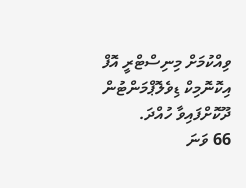ވިއްކުމަށް މިނިސްޓްރީ އޮފް އިކޮނޮމިކް ޑިވެލޮޕްމަންޓުން ދޫކޮށްފައިވާ ހުއްދަ.
66 ވަނަ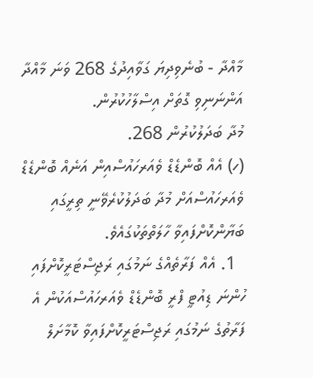މާއްދާ - ބުނެވިދިޔަ ގަވާއިދުގެ 268 ވަނަ މާއްދާ އަންނަނިވި ގޮތަށް އިސްލާހުކުރުން.
މުދާ ބަދަލުކުރުން 268.
(ހ) އެއް ބޮންޑެޑް ވެއަރހައުސްއިން އަނެއް ބޮންޑެޑް ވެއަރހައުސްއަށް މުދާ ބަދަލުކުރެވޭނީ ތިރީގައި ބަޔާންކޮށްފައިވާ ހާލަތްތަކުގައެވެ.
  1. އެއް ފަރާތެއްގެ ނަމުގައި ރަޖިސްޓަރީކޮށްފައި ހުންނަ ޑިއުޓީ ފްރީ ބޮންޑެޑް ވެއަރހައުސްއަކުން އެ ފަރާތުގެ ނަމުގައި ރަޖިސްޓަރީކޮށްފައިވާ ކޮމާށަލް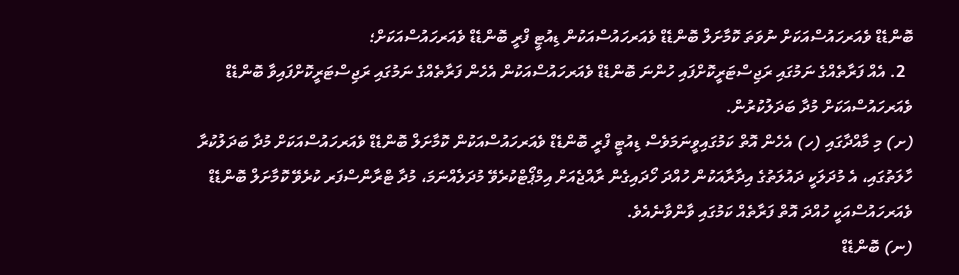ބޮންޑެޑް ވެއަރހައުސްއަކަށް ނުވަތަ ކޮމާށަލް ބޮންޑެޑް ވެއަރހައުސްއަކުން ޑިއުޓީ ފްރީ ބޮންޑެޑް ވެއަރހައުސްއަކަށް؛
  2. އެއް ފަރާތެއްގެ ނަމުގައި ރަޖިސްޓަރީކޮށްފައި ހުންނަ ބޮންޑެޑް ވެއަރހައުސްއަކުން އެހެން ފަރާތެއްގެ ނަމުގައި ރަޖިސްޓަރީކޮށްފައިވާ ބޮންޑެޑް ވެއަރހައުސްއަކަށް މުދާ ބަދަލުކުރުން.
(ށ) މި މާއްދާގައި (ހ) އެހެން އޮތް ކަމުގައިވީނަމަވެސް ޑިއުޓީ ފްރީ ބޮންޑެޑް ވެއަރހައުސްއަކުން ކޮމާށަލް ބޮންޑެޑް ވެއަރހައުސްއަކަށް މުދާ ބަދަލުކުރާ ހާލަތުގައި، އެ މުދަލަކީ ދައުލަތުގެ އިދާރާއަކުން ހުއްދަ ހޯދައިގެން ރާއްޖެއަށް އިމްޕޯޓްކުރެވޭ މުދަލެއްނަމަ، މުދާ ޓްރާންސްފަރ ކުރެވޭ ކޮމާށަލް ބޮންޑެޑް ވެއަރހައުސްއަކީ ހުއްދަ އޮތް ފަރާތެއް ކަމުގައި ވާންވާނެއެވެ.
(ނ) ބޮންޑެޑް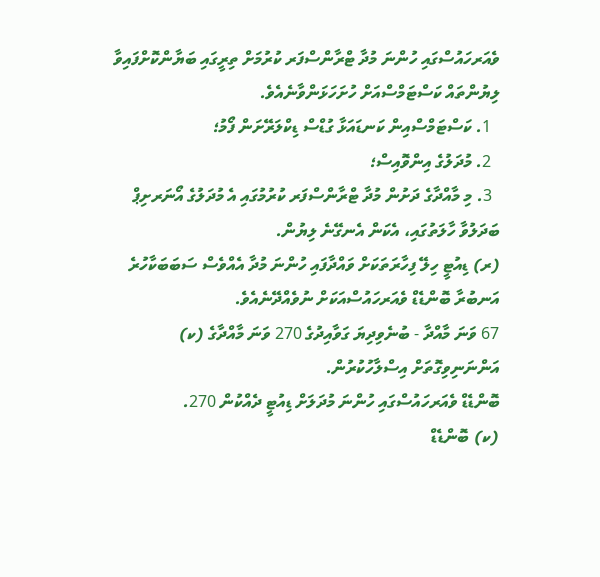ވެއަރހައުސްގައި ހުންނަ މުދާ ޓްރާންސްފަރ ކުރުމަށް ތިރީގައި ބަޔާންކޮށްފައިވާ ލިޔުންތައް ކަސްޓަމްސްއަށް ހުށަހަޅަންވާނެއެވެ.
  1. ކަސްޓަމްސްއިން ކަނޑައަޅާ ގުޑްސް ޑިކްލަރޭށަން ފޯމު؛
  2. މުދަލުގެ އިންވޮއިސް؛
  3. މި މާއްދާގެ ދަށުން މުދާ ޓްރާންސްފަރ ކުރުމުގައި އެ މުދަލުގެ އޯނަރށިޕް ބަދަލުވާ ހާލަތުގައި، އެކަން އެނގޭނެ ލިޔުން.
(ރ) ޑިއުޓީ ހިލޭ ފިހާރަތަކަށް ވައްދާފައި ހުންނަ މުދާ އެއްވެސް ސަބަބަކާހުރެ އަނބުރާ ބޮންޑެޑް ވެއަރހައުސްއަކަށް ނުވެއްދޭނެއެވެ.
67 ވަނަ މާއްދާ - ބުނެވިދިޔަ ގަވާއިދުގެ 270 ވަނަ މާއްދާގެ (ކ) އަންނަނިވިގޮތަށް އިސްލާހުކުރުން.
ބޮންޑެޑް ވެއަރހައުސްގައި ހުންނަ މުދަލަށް ޑިއުޓީ ދެއްކުން 270.
(ކ) ބޮންޑެޑް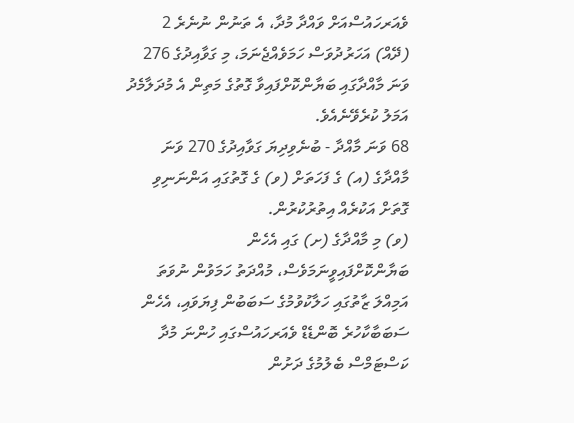ވެއަރހައުސްއަށް ވައްދާ މުދާ، އެ ތަނުން ނުނެރެ 2 (ދޭއް) އަހަރުދުވަސް ހަމަވެއްޖެނަމަ، މި ގަވާއިދުގެ 276 ވަނަ މާއްދާގައި ބަޔާންކޮށްފައިވާ ގޮތުގެ މަތިން އެ މުދަލާމެދު އަމަލު ކުރެވޭނެއެވެ.
68 ވަނަ މާއްދާ - ބުނެވިދިޔަ ގަވާއިދުގެ 270 ވަނަ މާއްދާގެ (އ) ގެ ފަހަތަށް (ވ) ގެ ގޮތުގައި އަންނަނިވި ގޮތަށް އަކުރެއް އިތުރުކުރުން.
(ވ) މި މާއްދާގެ (ށ) ގައި އެހެން ބަޔާންކޮށްފައިވީނަމަވެސް، މުއްދަތު ހަމަވުން ނުވަތަ އަމިއްލަ ޒާތުގައި ހަލާކުވުމުގެ ސަބަބުން ފިޔަވައި، އެހެން ސަބަބާކާހުރެ ބޮންޑެޑް ވެއަރހައުސްގައި ހުންނަ މުދާ ކަސްޓަމްސް ބެލުމުގެ ދަށުން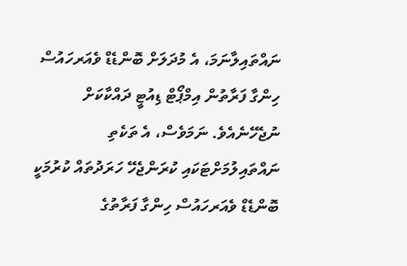ނައްތައިލާނަމަ، އެ މުދަލަށް ބޮންޑެޑް ވެއަރހައުސް ހިންގާ ފަރާތުން އިމްޕޯޓް ޑިއުޓީ ދައްކާކަށް ނުޖެހޭނެއެވެ. ނަމަވެސް، އެ ތަކެތި ނައްތައިލުމަށްޓަކައި ކުރަންޖެހޭ ހަރަދުތައް ކުރުމަކީ ބޮންޑެޑް ވެއަރހައުސް ހިންގާ ފަރާތުގެ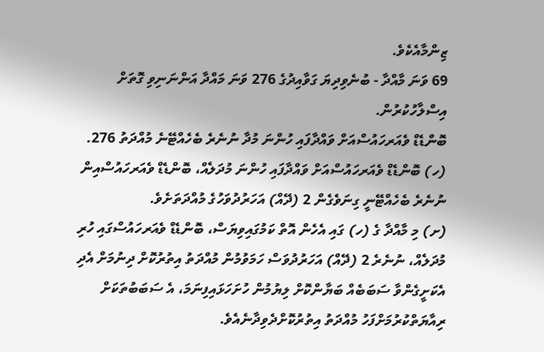ޒިންމާއެކެވެ.
69 ވަނަ މާއްދާ - ބުނެވިދިޔަ ގަވާއިދުގެ 276 ވަނަ މައްދާ އަންނަނިވި ގޮތަށް އިސްލާހުކުރުން.
ބޮންޑެޑް ވެއަރހައުސްއަށް ވައްދާފައި ހުންނަ މުދާ ނުނެރެ ބެހެއްޓޭނެ މުއްދަތު 276.
(ހ) ބޮންޑެޑް ވެއަރހައުސްއަށް ވައްދާފައި ހުންނަ މުދަލެއް، ބޮންޑެޑް ވެއަރހައުސްއިން ނުނެރެ ބެހެއްޓޭނީ ގިނަވެގެން 2 (ދޭއް) އަހަރުދުވަހުގެ މުއްދަތަށެވެ.
(ށ) މި މާއްދާ ގެ (ހ) ގައި އެހެން އޮތް ކަމުގައިވިޔަސް، ބޮންޑެޑް ވެއަރހައުސްގައި ހުރި މުދަލެއް، ނުނެރެ 2 (ދޭއް) އަހަރުދުވަސް ހަމަވުމުން މުއްދަތު އިތުރުކޮށް ދިނުމަށް އެދި އެކަށީގެންވާ ސަބަބެއް ބަޔާންކޮށް ލިޔުމުން ހުށަހަޅައިފިނަމަ، އެ ސަބަބުތަކަށް ރިއާޔަތްކުރުމަށްފަހު މުއްދަތު އިތުރުކޮށްދެވިދާނެއެވެ.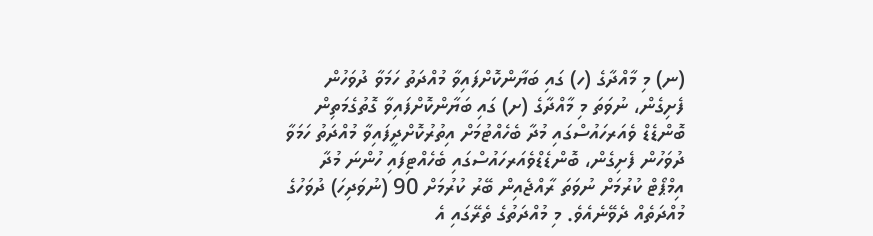(ނ) މި މާއްދާގެ (ހ) ގައި ބަޔާންކޮށްފައިވާ މުއްދަތު ހަމަވާ ދުވަހުން ފެށިގެން، ނުވަތަ މި މާއްދާގެ (ށ) ގައި ބަޔާންކޮށްފައިވާ ގޮތުގެމަތިން ބޮންޑެޑް ވެއަރހައުސްގައި މުދާ ބެހެއްޓުމަށް އިތުރުކޮށްދީފައިވާ މުއްދަތު ހަމަވާ ދުވަހުން ފެށިގެން، ބޮންޑެޑްވެއަރހައުސްގައި ބެހެއްޓިފައި ހުންނަ މުދާ އިމްޕޯޓް ކުރުމަށް ނުވަތަ ރާއްޖެއިން ބޭރު ކުރުމަށް 90 (ނުވަދިހަ) ދުވަހުގެ މުއްދަތެއް ދެވޭނެއެވެ. މި މުއްދަތުގެ ތެރޭގައި އެ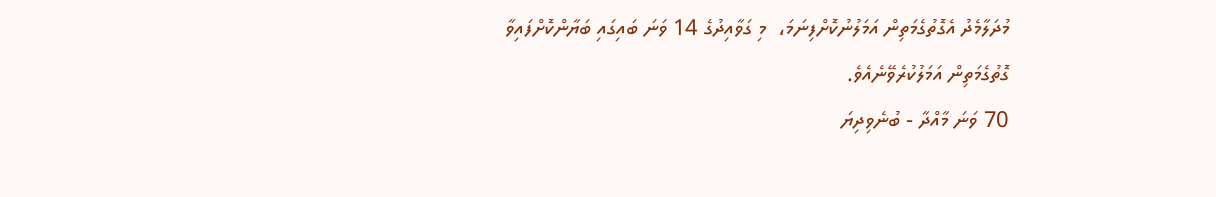މުދަލާމެދު އެގޮތުގެމަތިން އަމަލުނުކޮށްފިނަމަ،  މި ގަވާއިދުގެ 14 ވަނަ ބައިގައި ބަޔާންކޮށްފައިވާ ގޮތުގެމަތިން އަމަލުކުރެވޭނެއެވެ.
70 ވަނަ މާއްދާ - ބުނެވިދިޔަ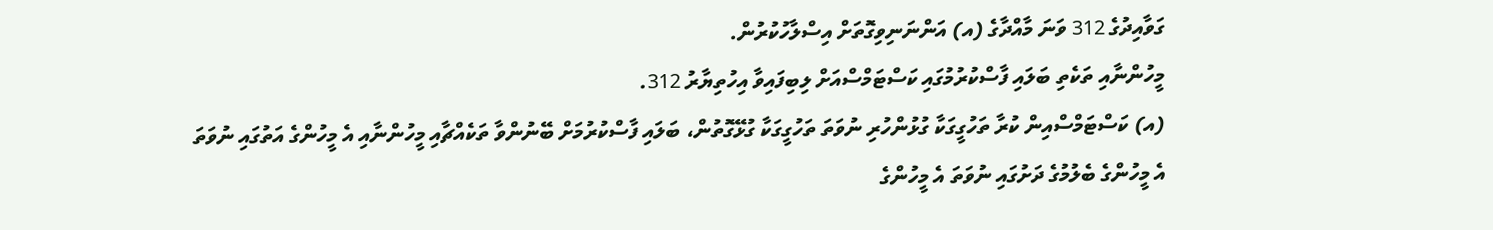ގަވާއިދުގެ 312 ވަނަ މާއްދާގެ (އ) އަންނަނިވިގޮތަށް އިސްލާހުކުރުން.
މީހުންނާއި ތަކެތި ބަލައި ފާސްކުރުމުގައި ކަސްޓަމްސްއަށް ލިބިފައިވާ އިހުތިޔާރު 312.
(އ) ކަސްޓަމްސްއިން ކުރާ ތަހުގީގަކާ ގުޅުންހުރި ނުވަތަ ތަހުގީގަކާ ގުޅޭގޮތުން، ބަލައި ފާސްކުރުމަށް ބޭނުންވާ ތަކެއްޗާއި މީހުންނާއި އެ މީހުންގެ އަތުގައި ނުވަތަ އެ މީހުންގެ ބެލުމުގެ ދަށުގައި ނުވަތަ އެ މީހުންގެ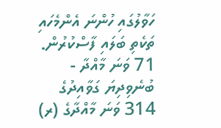ހަވާލުގައި ހުންނަ އެންމެހައި ތަކެތި ބަލައި ފާސްކުރުން.
71 ވަނަ މާއްދާ - ބުނެވިދިޔަ ގަވާއިދުގެ 314 ވަނަ މާއްދާގެ (ރ)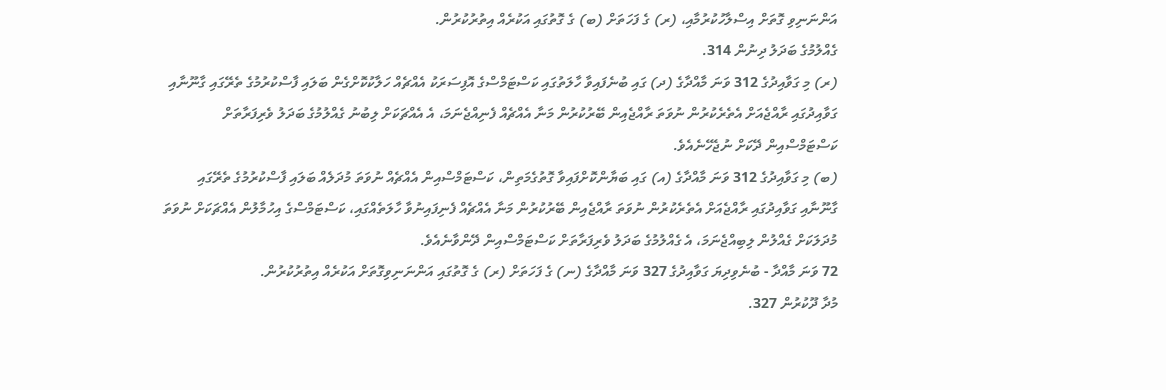އަންނަނިވި ގޮތަށް އިސްލާހުކުރުމާއި، (ރ) ގެ ފަހަތަށް (ބ) ގެ ގޮތުގައި އަކުރެއް އިތުރުކުރުން.
ގެއްލުމުގެ ބަދަލު ދިނުން 314.
(ރ) މި ގަވާއިދުގެ 312 ވަނަ މާއްދާގެ (ދ) ގައި ބުނެފައިވާ ހާލަތުގައި ކަސްޓަމްސްގެ އޮފިސަރަކު އެއްޗެއް ހަލާކުކޮށްގެން ބަލައި ފާސްކުރުމުގެ ތެރޭގައި ގާނޫނާއި ގަވާއިދުގައި ރާއްޖެއަށް އެތެރެކުރުން ނުވަތަ ރާއްޖެއިން ބޭރުކުރުން މަނާ އެއްޗެއް ފެނިއްޖެނަމަ، އެ އެއްޗަކަށް ލިބުނު ގެއްލުމުގެ ބަދަލު ވެރިފަރާތަށް ކަސްޓަމްސްއިން ދޭކަށް ނުޖެހޭނެއެވެ.
(ބ) މި ގަވާއިދުގެ 312 ވަނަ މާއްދާގެ (އ) ގައި ބަޔާންކޮށްފައިވާ ގޮތުގެމަތިން، ކަސްޓަމްސްއިން އެއްޗެއް ނުވަތަ މުދަލެއް ބަލައި ފާސްކުރުމުގެ ތެރޭގައި ގާނޫނާއި ގަވާއިދުގައި ރާއްޖެއަށް އެތެރެކުރުން ނުވަތަ ރާއްޖެއިން ބޭރުކުރުން މަނާ އެއްޗެއް ފެނިފައިނުވާ ހާލަތެއްގައި، ކަސްޓަމްސްގެ އިހުމާލުން އެއްޗަކަށް ނުވަތަ މުދަލަކަށް ގެއްލުން ލިބިއްޖެނަމަ، އެ ގެއްލުމުގެ ބަދަލު ވެރިފަރާތަށް ކަސްޓަމްސްއިން ދޭންވާނެއެވެ.
72 ވަނަ މާއްދާ - ބުނެވިދިޔަ ގަވާއިދުގެ 327 ވަނަ މާއްދާގެ (ނ) ގެ ފަހަތަށް (ރ) ގެ ގޮތުގައި އަންނަނިވިގޮތަށް އަކުރެއް އިތުރުކުރުން.
މުދާ ދޫކުރުން 327.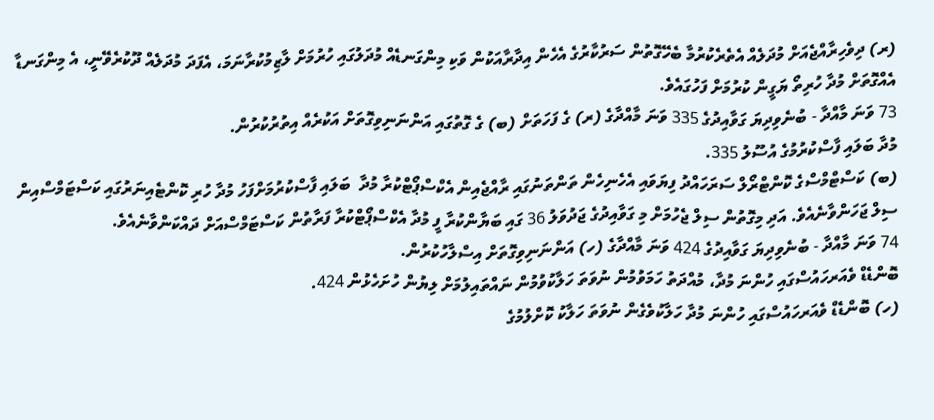(ރ) ދިވެހިރާއްޖެއަށް މުދަލެއް އެތެރެކުރުމާ ބެހޭގޮތުން ސަރުކާރުގެ އެހެން އިދާރާއަކުން ވަކި މިންގަނޑެއް މުދަލުގައި ހުރުމަށް ލާޒިމުކުރާނަމަ، އެފަދަ މުދަލެއް ދޫކުރެވޭނީ، އެ މިންގަނޑާ އެއްގޮތަށް މުދާ ހުރިތޯ ޔަގީން ކުރުމަށް ފަހުގައެވެ.
73 ވަނަ މާއްދާ - ބުނެވިދިޔަ ގަވާއިދުގެ 335 ވަނަ މާއްދާގެ (ރ) ގެ ފަހަތަށް (ބ) ގެ ގޮތުގައި އަންނަނިވިގޮތަށް އަކުރެއް އިތުރުކުރުން.
މުދާ ބަލައި ފާސްކުރުމުގެ އުސޫލު 335.
(ބ) ކަސްޓްމްސްގެ ކޮންޓްރޯލް ސަރަހައްދު ފިޔަވައި އެހެނިހެން ތަންތަނުގައި ރާއްޖެއިން އެކްސްޕޯޓްކުރާ މުދާ  ބަލައި ފާސްކުރުމަށްފަހު މުދާ ހުރި ކޮންޓެއިނަރުގައި ކަސްޓަމްސްއިން ސިލް ޖަހަންވާނެއެވެ. އަދި މިގޮތުން ސިލް ޖެހުމަށް މި ގަވާއިދުގެ ޖަދުވަލު 36 ގައި ބަޔާންކުރާ ފީ މުދާ އެކްސްޕޯޓްކުރާ ފަރާތުން ކަސްޓަމްސްއަށް ދައްކަންވާނެއެވެ.
74 ވަނަ މާއްދާ - ބުނެވިދިޔަ ގަވާއިދުގެ 424 ވަނަ މާއްދާގެ (ހ) އަންނަނިވިގޮތަށް އިސްލާހުކުރުން.
ބޮންޑެޑް ވެއަރހައުސްގައި ހުންނަ މުދާ، މުއްދަތު ހަމަވުމުން ނުވަތަ ހަލާކުވުމުން ނައްތައިލުމަށް ލިޔުން ހުށަހެޅުން 424.
(ހ) ބޮންޑެޑް ވެއަރހައުސްގައި ހުންނަ މުދާ ހަލާކުވެގެން ނުވަތަ ހަލާކު ކޮށްލުމުގެ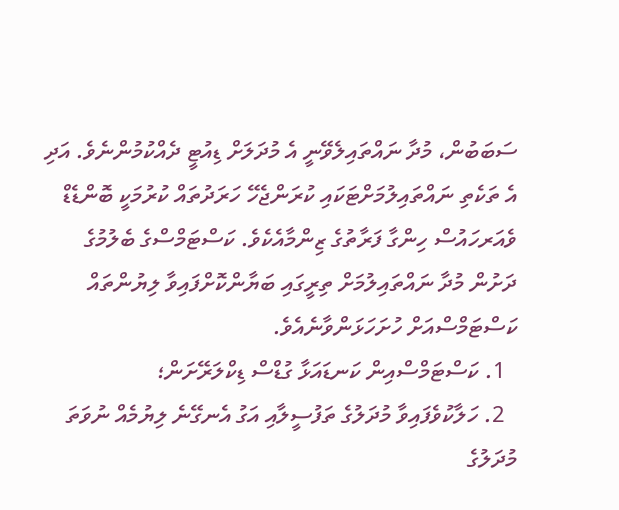ސަބަބުން، މުދާ ނައްތައިލެވޭނީ އެ މުދަލަށް ޑިއުޓީ ދެއްކުމުންނެވެ. އަދި އެ ތަކެތި ނައްތައިލުމަށްޓަކައި ކުރަންޖެހޭ ހަރަދުތައް ކުރުމަކީ ބޮންޑެޑް ވެއަރހައުސް ހިންގާ ފަރާތުގެ ޒިންމާއެކެވެ. ކަސްޓަމްސްގެ ބެލުމުގެ ދަށުން މުދާ ނައްތައިލުމަށް ތިރީގައި ބަޔާންކޮށްފައިވާ ލިޔުންތައް ކަސްޓަމްސްއަށް ހުށަހަޅަންވާނެއެވެ.
  1. ކަސްޓަމްސްއިން ކަނޑައަޅާ ގުޑްސް ޑިކްލަރޭށަން؛
  2. ހަލާކުވެފައިވާ މުދަލުގެ ތަފުސީލާއި އަގު އެނގޭނެ ލިޔުމެއް ނުވަތަ މުދަލުގެ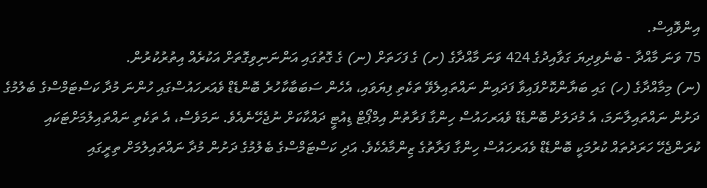އިންވޮއިސް.
75 ވަނަ މާއްދާ - ބުނެވިދިޔަ ގަވާއިދުގެ 424 ވަނަ މާއްދާގެ (ށ) ގެ ފަހަތަށް (ނ) ގެ ގޮތުގައި އަންނަނިވިގޮތަށް އަކުރެއް އިތުރުކުރުން.
(ނ) މިމާއްދާގެ (ހ) ގައި ބަޔާންކޮށްފައިވާ ފަދައިން ނައްތައިލެވޭ ތަކެތި ފިޔަވައި، އެހެން ސަބަބާކާހުރެ ބޮންޑެޑް ވެއަރހައުސްގައި ހުންނަ މުދާ ކަސްޓަމްސްގެ ބެލުމުގެ ދަށުން ނައްތައިލާނަމަ، އެ މުދަލަށް ބޮންޑެޑް ވެއަރހައުސް ހިންގާ ފަރާތުން އިމްޕޯޓް ޑިއުޓީ ދައްކާކަށް ނުޖެހޭނެއެވެ. ނަމަވެސް، އެ ތަކެތި ނައްތައިލުމަށްޓަކައި ކުރަންޖެހޭ ހަރަދުތައް ކުރުމަކީ ބޮންޑެޑް ވެއަރހައުސް ހިންގާ ފަރާތުގެ ޒިންމާއެކެވެ. އަދި ކަސްޓަމްސްގެ ބެލުމުގެ ދަށުން މުދާ ނައްތައިލުމަށް ތިރީގައި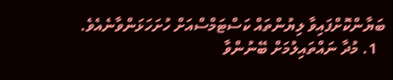ބަޔާންކޮށްފައިވާ ލިޔުންތައް ކަސްޓަމްސްއަށް ހުށަހަޅަންވާނެއެވެ.
  1. މުދާ ނައްތައިލުމަށް ބޭނުންވާ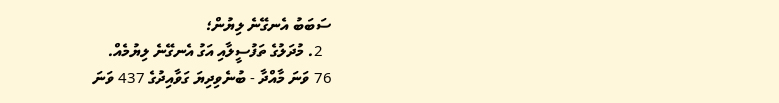ސަބަބު އެނގޭނެ ލިޔުން؛
  2. މުދަލުގެ ތަފުސީލާއި އަގު އެނގޭނެ ލިޔުމެއް.
76 ވަނަ މާއްދާ - ބުނެވިދިޔަ ގަވާއިދުގެ 437 ވަނަ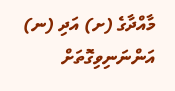މާއްދާގެ (ށ) އަދި (ނ) އަންނަނިވިގޮތަށް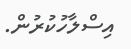އިސްލާހުކުރުން.